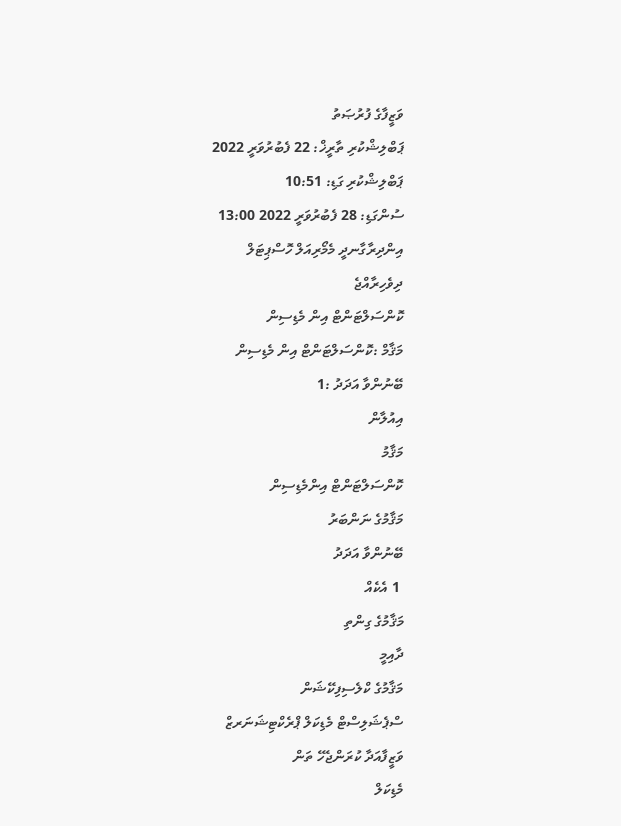ވަޒީފާގެ ފުރުޞަތު
ޕަބްލިޝްކުރި ތާރީޚް: 22 ފެބުރުވަރީ 2022
ޕަބްލިޝްކުރި ގަޑި: 10:51
ސުންގަޑި: 28 ފެބުރުވަރީ 2022 13:00
އިންދިރާގާނދީ މެމޯރިއަލް ހޮސްޕިޓަލް
ދިވެހިރާއްޖެ
ކޮންސަލްޓަންޓް އިން މެޑިސިން
މަޤާމް :ކޮންސަލްޓަންޓް އިން މެޑިސިން
ބޭނުންވާ އަދަދު :1
އިއުލާން
މަޤާމު
ކޮންސަލްޓަންޓް އިންމެޑިސިން
މަޤާމުގެ ނަންބަރު
ބޭނުންވާ އަދަދު
 1 އެކެއް
މަޤާމުގެ ގިންތި
ދާއިމީ
މަޤާމުގެ ކްލެސިފިކޭޝަން
ސްޕެޝަލިސްޓް މެޑިކަލް ޕްރެކްޓިޝަނަރޒް
ވަޒީފާއަދާ ކުރަންޖެހޭ ތަން
މެޑިކަލް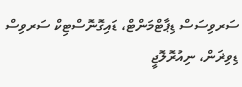ސަރވިސަސް ޑިޕާޓްމަންޓް، ޑައިގޮނޮސްޓިކް ސަރވިސް ޑިވިޜަން، ނިއުރޮލޮޖީ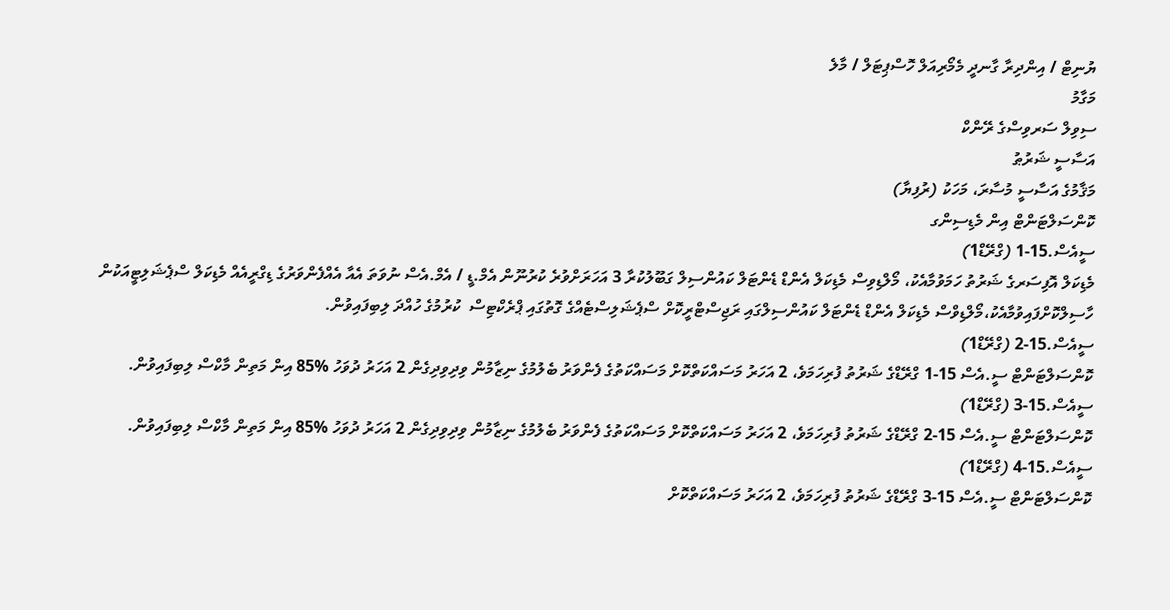ޔުނިޓް / އިންދިރާ ގާނދީ މެމޯރިއަލް ހޮސްޕިޓަލް / މާލެ
މަގާމު
ސިވިލް ސަރވިސްގެ ރޭންކް
އަސާސީ ޝަރުޠު
މަޤާމުގެ އަސާސީ މުސާރަ، މަހަކު (ރުފިޔާ)
ކޮންސަލްޓަންޓް އިން މެޑިސިންގ
ސީއެސް.15-1 (ގްރޭޑް1)
މެޑިކަލް އޮފިސަރގެ ޝަރުތު ހަމަވުމާއެކު، މޯލްޑިވިސް މެޑިކަލް އެންޑް ޑެންޓަލް ކައުންސިލް ގަބޫލުކުރާ 3 އަހަރަށްވުރެ ކުރުނޫން އެމް.ޑީ / އެމް.އެސް ނުވަތަ އެއާ އެއްފެންވަރުގެ ޑިގްރީއެއް މެޑިކަލް ސްޕެޝަލިޓީއަކުން ހާސިލްކޮށްފައިވުމާއެކު،މޯލްޑިވްސް މެޑިކަލް އެންޑް ޑެންޓަލް ކައުންސިލްގައި ރަޖިސްޓްރީކޮށް ސްޕެޝަލިސްޓެއްގެ ގޮތުގައި ޕްރެކްޓިސް  ކުރުމުގެ ހުއްދަ ލިބިފައިވުން.
ސީއެސް.15-2 (ގްރޭޑް1)
ކޮންސަލްޓަންޓް ސީ.އެސް 15-1 ގްރޭޑްގެ ޝަރުތު ފުރިހަމަވެ، 2 އަހަރު މަސައްކަތްކޮށް މަސައްކަތުގެ ފެންވަރު ބެލުމުގެ ނިޒާމުން ވިދިވިދިގެން 2 އަހަރު ދުވަހު %85 އިން މަތިން މާކްސް ލިބިފައިވުން.
ސީއެސް.15-3 (ގްރޭޑް1)
ކޮންސަލްޓަންޓް ސީ.އެސް 15-2 ގްރޭޑްގެ ޝަރުތު ފުރިހަމަވެ، 2 އަހަރު މަސައްކަތްކޮށް މަސައްކަތުގެ ފެންވަރު ބެލުމުގެ ނިޒާމުން ވިދިވިދިގެން 2 އަހަރު ދުވަހު %85 އިން މަތިން މާކްސް ލިބިފައިވުން.
ސީއެސް.15-4 (ގްރޭޑް1)
ކޮންސަލްޓަންޓް ސީ.އެސް 15-3 ގްރޭޑްގެ ޝަރުތު ފުރިހަމަވެ، 2 އަހަރު މަސައްކަތްކޮށް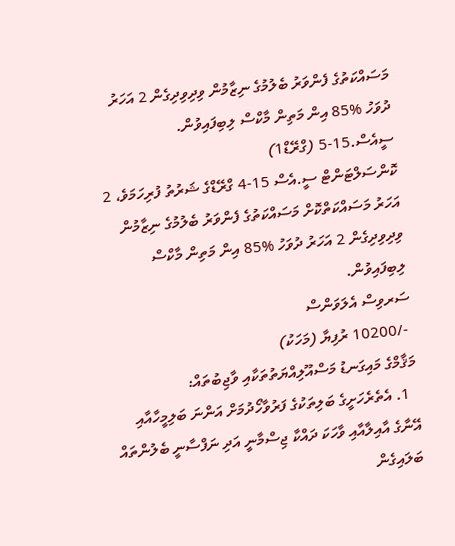މަސައްކަތުގެ ފެންވަރު ބެލުމުގެ ނިޒާމުން ވިދިވިދިގެން 2 އަހަރު ދުވަހު %85 އިން މަތިން މާކްސް ލިބިފައިވުން.
ސީއެސް.15-5 (ގްރޭޑް1)
ކޮންސަލްޓަންޓް ސީ.އެސް 15-4 ގްރޭޑްގެ ޝަރުތު ފުރިހަމަވެ، 2 އަހަރު މަސައްކަތްކޮށް މަސައްކަތުގެ ފެންވަރު ބެލުމުގެ ނިޒާމުން ވިދިވިދިގެން 2 އަހަރު ދުވަހު %85 އިން މަތިން މާކްސް ލިބިފައިވުން.
ސަރވިސް އެލަވަންސް
 -/10200 ރުފިޔާ (މަހަކު)
މަޤާމްގެ މައިގަނޑު މަސްއޫލިއްޔަތުތަކާއި ވާޖިބުތައް:
  1. އެތެރެހަށީގެ ބަލިތަކުގެ ފަރުވާހޯދުމަށް އަންނަ ބަލިމީހާއާއި އޭނާގެ އާއިލާއާއި ވާހަކަ ދައްކާ ޖިސްމާނީ އަދި ނަފްސާނީ ބެލުންތައް ބަލައިގެން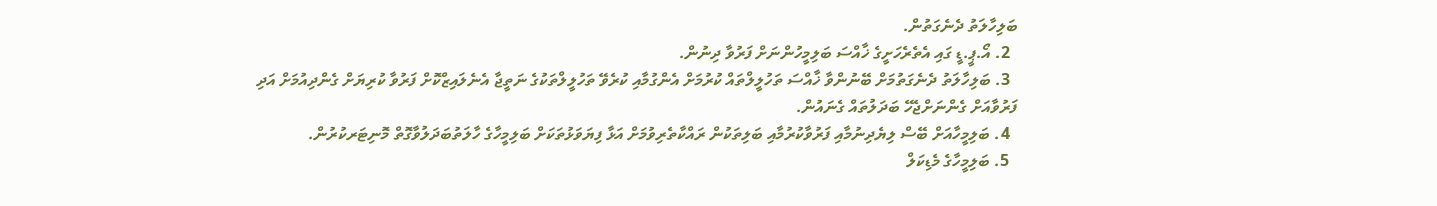ބަލިހާލަތު ދެނެގަތުން.
  2. އޯ.ޕީ.ޑީ ގައި އެތެރެހަށީގެ ޚާއްސަ ބަލިމީހުންނަށް ފަރުވާ ދިނުން.
  3. ބަލިހާލަތު ދެނެގަތުމަށް ބޭނުންވާ ޚާއްސަ ތަހުލީލްތައް ކުރުމަށް އެންގުމާއި ކުރެވޭ ތަހުލީލްތަކުގެ ނަތީޖާ އެނެލައިޒްކޮށް ފަރުވާ ކުރިޔަށް ގެންދިއުމަށް އަދި ފަރުވާއަށް ގެންނަށްޖެހޭ ބަދަލުތައް ގެނައުން.
  4. ބަލިމީހާއަށް ބޭސް ލިޔެދިނުމާއި ފަރުވާކުރުމާއި ބަލިތަކުން ރައްކާތެރިވުމަށް އަޅާ ފިޔަވަޅުތަކަށް ބަލިމީހާގެ ހާލަތުބަދަލުވާގޮތް މޮނިޓަރކުރުން.
  5. ބަލިމީހާގެ މެޑިކަލް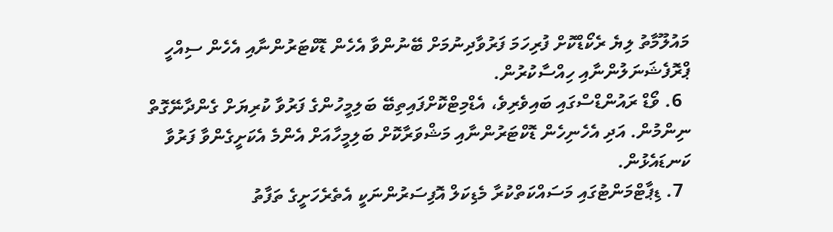މައުލޫމާތު ލިޔެ ރެކޯޑްކޮށް ފުރިހަމަ ފަރުވާދިނުމަށް ބޭނުންވާ އެހެން ޑޮކްޓަރުންނާއި އެހެން ސިއްހީ ޕްރޮފެޝަނަލުންނާއި ހިއްސާކުރުން.
  6. ވޯޑް ރައުންޑްސްގައި ބައިވެރިވެ، އެޑްމިޓްކޮށްފައިތިބޭ ބަލިމީހުންގެ ފަރުވާ ކުރިޔަށް ގެންދާނޭގޮތް ނިންމުން. އަދި އެހެނިހެން ޑޮކްޓަރުންނާއި މަޝްވަރާކޮށް ބަލިމީހާއަށް އެންމެ އެކަށީގެންވާ ފަރުވާ ކަނޑައެޅުން.
  7. ޑިޕާޓްމަންޓުގައި މަސައްކަތްކުރާ މެޑިކަލް އޮފިސަރުންނަކީ އެތެރެހަށީގެ ތަފާތު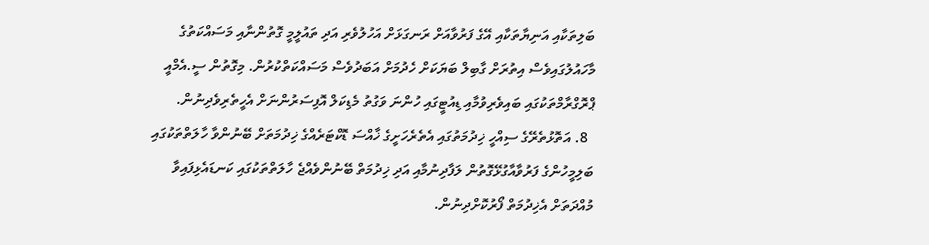ބަލިތަކާއި އަނިޔާތަކާއި އޭގެ ފަރުވާއަށް ރަނގަޅަށް އަހުލުވެރި އަދި ތައުލީމީ ގޮތުންނާއި މަސައްކަތުގެ މާހައުލުގައިވެސް އިތުރަށް ގާބިލް ބަޔަކަށް ހެދުމަށް އަބަދުވެސް މަސައްކަތްކުރުން. މިގޮތުން ސީ.އެމްއީ ޕްރޮގްރާމްތަކުގައި ބައިވެރިވުމާއި ޑިއުޓީގައި ހުންނަ ވަގުތު މެޑިކަލް އޮފިސަރުންނަށް އެހީތެރިވެދިނުން.
  8. އަތޮޅުތެރޭގެ ސިއްހީ ޚިދުމަތުގައި އެތެރެހަށީގެ ޚާއްސަ ޑޮކްޓަރެއްގެ ޚިދުމަތަށް ބޭނުންވާ ހާލަތްތަކުގައި ބަލިމީހުންގެ ފަރުވާއާގުޅޭގޮތުން ލަފާދިނުމާއި އަދި ޚިދުމަތް ބޭނުންވެއްޖެ ހާލަތްތަކުގައި ކަނޑައެޅިފައިވާ މުއްދަތަށް އެޚިދުމަތް ފޯރުކޮށްދިނުން.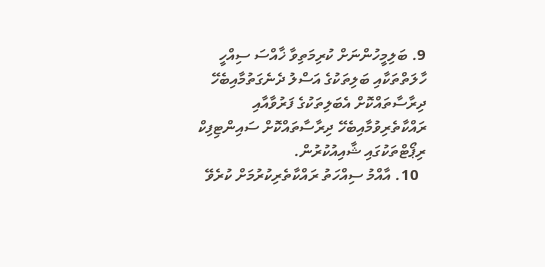9. ބަލިމީހުންނަށް ކުރިމަތިވާ ޚާއްސަ ސިއްހީ ހާލަތްތަކާއި ބަލިތަކުގެ އަސްލު ދެނެގަތުމާއިބެހޭ ދިރާސާތައްކޮށް އެބަލިތަކުގެ ފަރުވާއާއި ރައްކާތެރިވުމާއިބެހޭ ދިރާސާތައްކޮށް ސައިންޓިފިކް ރިޕޯޓްތަކުގައި ޝާއިއުކުރުން.
  10. އާއްމު ސިއްހަތު ރައްކާތެރިކުރުމަށް ކުރެވޭ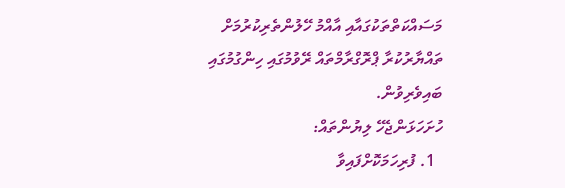މަސައްކަތްތަކުގައާއި އާއްމު ހޭލުންތެރިކުރުމަށް ތައްޔާރުކުރާ ޕްރޮގްރާމްތައް ރޭވުމުގައި ހިންގުމުގައި ބައިވެރިވުން.
ހުށަހަޅަންޖެހޭ ލިޔުންތައް:
  1. ފުރިހަމަކޮށްފައިވާ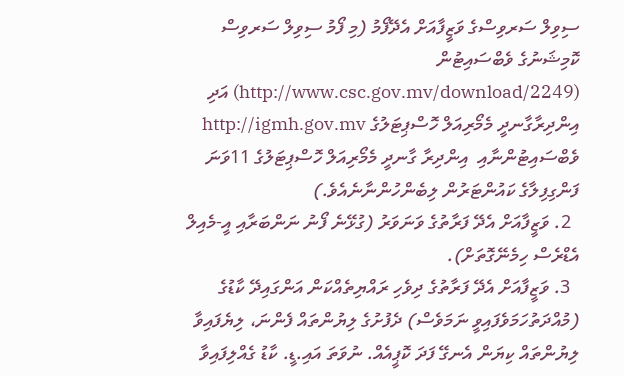ސިވިލް ސަރވިސްގެ ވަޒީފާއަށް އެދޭފޯމު (މި ފޯމު ސިވިލް ސަރވިސް ކޮމިޝަނުގެ ވެބްސައިޓުން (http://www.csc.gov.mv/download/2249) އަދި އިންދިރާގާނދީ މެމޯރިއަލް ހޮސްޕިޓަލުގެ http://igmh.gov.mv ވެބްސައިޓުންނާއި  އިންދިރާ ގާނދީ މެމޯރިއަލް ހޮސްޕިޓަލުގެ 11ވަނަ ފަންގިފިލާގެ ކައުންޓަރުން ލިބެންހުންނާނެއެވެ.)
  2. ވަޒީފާއަށް އެދޭ ފަރާތުގެ ވަނަވަރު (ގުޅޭނެ ފޯނު ނަންބަރާއި އީ-މެއިލް އެޑްރެސް ހިމެނޭގޮތަށް).
  3. ވަޒީފާއަށް އެދޭ ފަރާތުގެ ދިވެހި ރައްޔިތެއްކަން އަންގައިދޭ ކާޑުގެ (މުއްދަތުހަމަވެފައިވީ ނަމަވެސް) ދެފުށުގެ ލިޔުންތައް ފެންނަ، ލިޔެފައިވާ ލިޔުންތައް ކިޔަން އެނގޭ ފަދަ ކޮޕީއެއް. ނުވަތަ އައި.ޑީ. ކާޑު ގެއްލިފައިވާ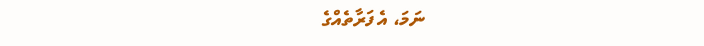ނަމަ، އެ ފަރާތެއްގެ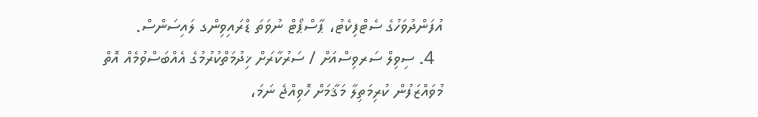އުފަންދުވަހުގެ ސެޓްފިކެޓު، ޕާސްޕޯޓް ނުވަތަ ޑްރައިވިންގ ލައިސަންސް.
  4. ސިވިލް ސަރވިސްއަށް / ސަރުކާރަށް ޚިދުމަތްކުރުމުގެ އެއްބަސްވުމެއް އޮތް މުވައްޒަފުން ކުރިމަތިލާ މަޤާމަށް ހޮވިއްޖެ ނަމަ،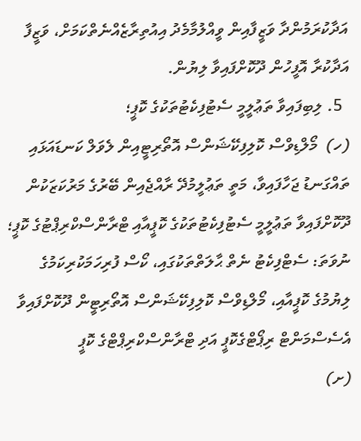އަދާކުރަމުންދާ ވަޒީފާއިން ވީއްލުމާމެދު އިއުތިރާޒެއްނެތްކަމަށް، ވަޒީފާ އަދާކުރާ އޮފީހުން ދޫކޮށްފައިވާ ލިޔުން.
  5. ލިބިފައިވާ ތަޢުލީމީ ސެޓުފިކެޓުތަކުގެ ކޮޕީ؛
(ހ)  މޯލްޑިވްސް ކޮލިފިކޭޝަންސް އޮތޯރިޓީއިން ލެވަލް ކަނޑައަޅައި ތައްގަނޑު ޖަހާފައިވާ، މަތީ ތަޢުލީމުދޭ ރާއްޖެއިން ބޭރުގެ މަރުކަޒަކުން ދޫކޮށްފައިވާ ތަޢުލީމީ ސެޓުފިކެޓުތަކުގެ ކޮޕީއާއި ޓްރާންސްކްރިޕްޓުގެ ކޮޕީ؛ ނުވަތަ: ސެޓްފިކެޓު ނެތް ޙާލަތްތަކުގައި، ކޯސް ފުރިހަމަކުރިކަމުގެ ލިޔުމުގެ ކޮޕީއާއި، މޯލްޑިވްސް ކޮލިފިކޭޝަންސް އޮތޯރިޓީން ދޫކޮށްފައިވާ އެސެސްމަންޓް ރިޕޯޓްގެކޮޕީ އަދި ޓްރާންސްކްރިޕްޓްގެ ކޮޕީ
(ށ)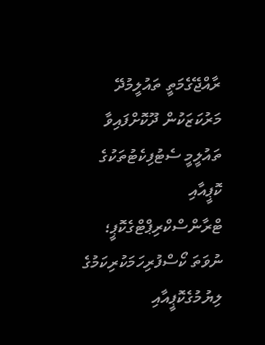ރާއްޖޭގެމަތީ ތައުލީމުދޭ މަރުކަޒަކުން ދޫކޮށްފައިވާ ތައުލީމީ ސެޓުފިކެޓުތަކުގެ ކޮޕީއާއި ޓްރާންސްކްރިޕްޓްގެކޮޕީ؛ ނުވަތަ ކޯސްފުރިހަމަކުރިކަމުގެ ލިޔުމުގެކޮޕީއާއި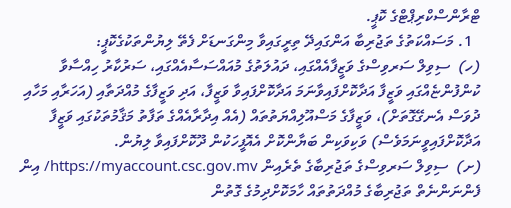ޓްރާންސްކްރިޕްޓްގެ ކޮޕީ.
  1. މަސައްކަތުގެ ތަޖުރިބާ އަންގައިދޭ ތިރީގައިވާ މިންގަނޑަށް ފެތޭ ލިޔުންތަކުގެކޮޕީ:
(ހ)  ސިވިލް ސަރވިސްގެ ވަޒީފާއެއްގައި، ދައުލަތުގެ މުއައްސަސާއެއްގައި، ސަރުކާރު ހިއްސާވާ ކުންފުންޏެއްގައި ވަޒީފާ އަދާކޮށްފައިވާނަމަ އަދާކޮށްފައިވާ ވަޒީފާ، އަދި ވަޒީފާގެ މުއްދަތާއި (އަހަރާއި މަހާއި ދުވަސް އެނގޭގޮތަށް)، ވަޒީފާގެ މަސްއޫލިއްޔަތުތައް (އެއް އިދާރާއެއްގެ ތަފާތު މަޤާމުތަކުގައި ވަޒީފާ އަދާކޮށްފައިވީނަމަވެސް) ވަކިވަކިން ބަޔާންކޮށް އެއޮފީހަކުން ދޫކޮށްފައިވާ ލިޔުން.
(ށ)  ސިވިލް ސަރވިސްގެ ތަޖުރިބާގެ ތެރެއިން https://myaccount.csc.gov.mv/ އިން ފެންނަންނެތް ތަޖުރިބާގެ މުއްދަތުތައް ހާމަކޮށްދިމުގެ ގޮތުން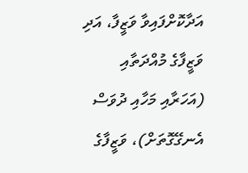އަދާކޮށްފައިވާ ވަޒީފާ، އަދި ވަޒީފާގެ މުއްދަތާއި (އަހަރާއި މަހާއި ދުވަސް އެނގޭގޮތަށް)، ވަޒީފާގެ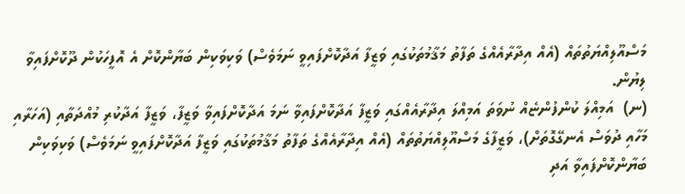މަސްއޫލިއްޔަތުތައް (އެއް އިދާރާއެއްގެ ތަފާތު މަޤާމުތަކުގައި ވަޒީފާ އަދާކޮށްފައިވީ ނަމަވެސް) ވަކިވަކިން ބަޔާންކޮށް އެ އޮފީހަކުން ދޫކޮށްފައިވާ ލިޔުން.
(ނ)  އަމިއްލަ ކުންފުންޏެއް ނުވަތަ އަމިއްލަ އިދާރާއެއްގައި ވަޒީފާ އަދާކޮށްފައިވާ ނަމަ އަދާކޮށްފައިވާ ވަޒީފާ، ވަޒީފާ އަދާކުރި މުއްދަތާއި (އަހަރާއި މަހާއި ދުވަސް އެނގޭގޮތަށް)، ވަޒީފާގެ މަސްއޫލިއްޔަތުތައް (އެއް އިދާރާއެއްގެ ތަފާތު މަޤާމުތަކުގައި ވަޒީފާ އަދާކޮށްފައިވީ ނަމަވެސް) ވަކިވަކިން ބަޔާންކޮށްފައިވާ އަދި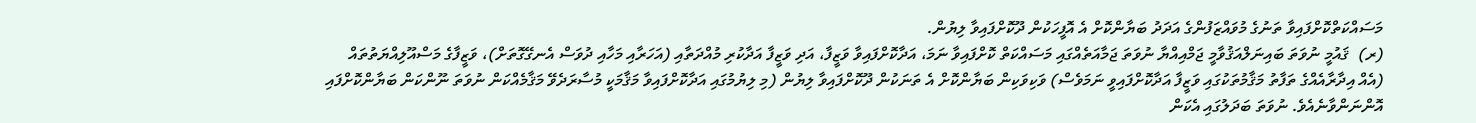މަސައްކަތްކޮށްފައިވާ ތަނުގެ މުވައްޒަފުންގެ އަދަދު ބަޔާންކޮށް އެ އޮފީހަކުން ދޫކޮށްފައިވާ ލިޔުން.
(ރ)  ޤައުމީ ނުވަތަ ބައިނަލްއަޤުވާމީ ޖަމްއިއްޔާ ނުވަތަ ޖަމާއަތެއްގައި މަސައްކަތް ކޮށްފައިވާ ނަމަ، އަދާކޮށްފައިވާ ވަޒީފާ، އަދި ވަޒީފާ އަދާކުރި މުއްދަތާއި (އަހަރާއި މަހާއި ދުވަސް އެނގޭގޮތަށް)، ވަޒީފާގެ މަސްއޫލިއްޔަތުތައް (އެއް އިދާރާއެއްގެ ތަފާތު މަޤާމުތަކުގައި ވަޒީފާ އަދާކޮށްފައިވީ ނަމަވެސް) ވަކިވަކިން ބަޔާންކޮށް އެ ތަނަކުން ދޫކޮށްފައިވާ ލިޔުން (މި ލިޔުމުގައި އަދާކޮށްފައިވާ މަޤާމަކީ މުސާރަދެވޭ މަޤާމެއްކަން ނުވަތަ ނޫންކަން ބަޔާންކޮށްފައި އޮންނަންވާނެއެވެ. ނުވަތަ ބަދަލުގައި އެކަން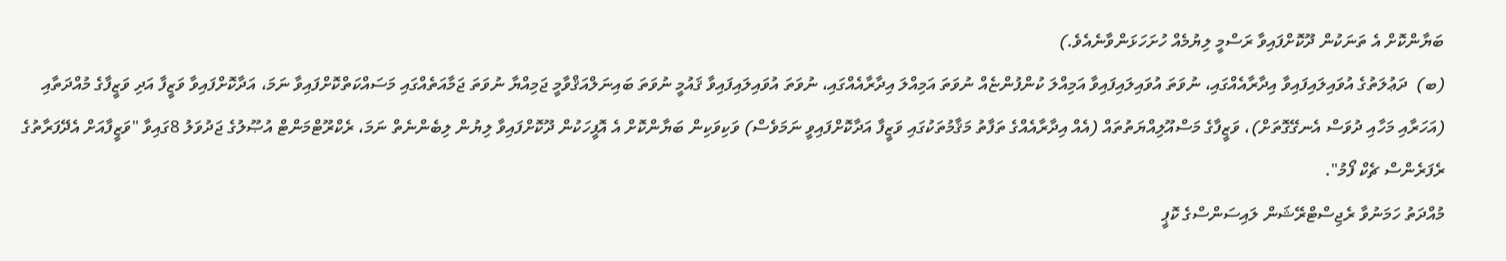ބަޔާންކޮށް އެ ތަނަކުން ދޫކޮށްފައިވާ ރަސްމީ ލިޔުމެއް ހުށަހަޅަންވާނެއެވެ.)
(ބ)  ދަޢުލަތުގެ އުވައިލައިފައިވާ އިދާރާއެއްގައި، ނުވަތަ އުވައިލައިފައިވާ އަމިއްލަ ކުންފުންޏެއް ނުވަތަ އަމިއްލަ އިދާރާއެއްގައި، ނުވަތަ އުވައިލައިފައިވާ ޤައުމީ ނުވަތަ ބައިނަލްއަޤްވާމީ ޖަމިއްޔާ ނުވަތަ ޖަމާއަތެއްގައި މަސައްކަތްކޮށްފައިވާ ނަމަ، އަދާކޮށްފައިވާ ވަޒީފާ އަދި ވަޒީފާގެ މުއްދަތާއި (އަހަރާއި މަހާއި ދުވަސް އެނގޭގޮތަށް)، ވަޒީފާގެ މަސްއޫލިއްޔަތުތައް (އެއް އިދާރާއެއްގެ ތަފާތު މަޤާމުތަކުގައި ވަޒީފާ އަދާކޮށްފައިވީ ނަމަވެސް) ވަކިވަކިން ބަޔާންކޮށް އެ އޮފީހަކުން ދޫކޮށްފައިވާ ލިޔުން ލިބެންނެތް ނަމަ، ރެކްރޫޓްމަންޓް އުޞޫލުގެ ޖަދުވަލު 8ގައިވާ "ވަޒީފާއަށް އެދޭފަރާތުގެ ރެފަރެންސް ޗެކް ފޯމު".
މުއްދަތު ހަމަނުވާ ރެޖިސްޓްރޭޝަން ލައިސަންސްގެ ކޮޕީ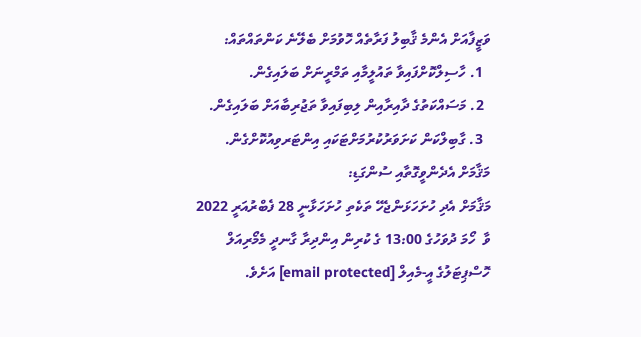ވަޒީފާއަށް އެންމެ ޤާބިލު ފަރާތެއް ހޮވުމަށް ބެލޭނެ ކަންތައްތައް:
  1. ހާސިލްކޮށްފައިވާ ތައުލީމާއި ތަމްރީނަށް ބަލައިގެން.
  2. މަސައްކަތުގެ ދާއިރާއިން ލިބިފައިވާ ތަޖުރިބާއަށް ބަލައިގެން.
  3. ގާބިލްކަން ކަށަވަރުކުރުމަށްޓަކައި އިންޓަރވިއުކޮށްގެން.
މަޤާމަށް އެދެންވީގޮތާއި ސުންގަޑި:
މަޤާމަށް އެދި ހުށަހަޅަންޖެހޭ ތަކެތި ހުށަހަޅާނީ 28 ފެބްރުއަރީ 2022 ވާ  ހޯމަ ދުވަހުގެ 13:00 ގެ ކުރިން އިންދިރާ ގާނދީ މެމޯރިއަލް ހޮސްޕިޓަލުގެ އީ-މެއިލް [email protected] އަށެވެ.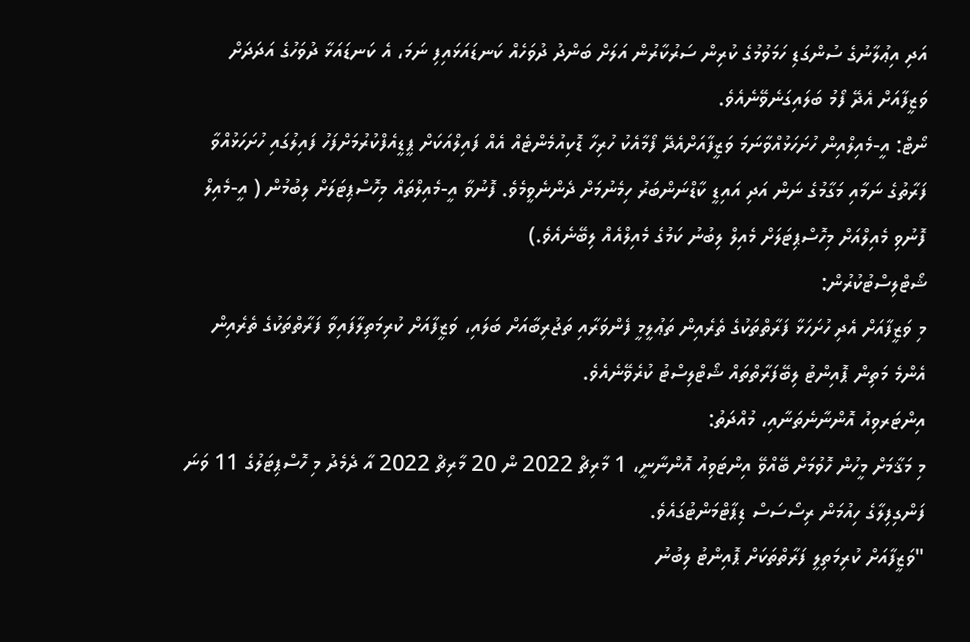އަދި އިޢުލާނުގެ ސުންގަޑި ހަމަވުމުގެ ކުރިން ސަރުކާރުން އަލަށް ބަންދު ދުވަހެއް ކަނޑައަޅައިފި ނަމަ، އެ ކަނޑައަޅާ ދުވަހުގެ އަދަދަށް ވަޒީފާއަށް އެދޭ ފޯމު ބަލައިގަނެވޭނެއެވެ.
ނޯޓް: އީ-މެއިލްއިން ހުށަހަޅުއްވާނަމަ ވަޒީފާއަށްއެދޭ ފޯމާއެކު ހުރިހާ ޑޮކިއުމެންޓެއް އެއް ފައިލްއަކަށް ޕީޑީއެފްކުރުމަށްފަހު ފައިލުގައި ހުށަހަޅުއްވާ ފަރާތުގެ ނަމާއި މަގާމުގެ ނަން އަދި އައިޑީ ކާޑްނަންބަރު ހިމެނުމަށް ދެންނެވީމެވެ. ފޮނުވާ އީ-މެއިލްތައް މިހޮސްޕިޓަލަށް ލިބުމުން ( އީ-މެއިލް ފޮނުވި މެއިލްއަށް މިހޮސްޕިޓަލަށް މެއިލް ލިބުނު ކަމުގެ މެއިލްއެއް ލިބޭނެއެވެ.)
ޝޯޓްލިސްޓުކުރުން:
މި ވަޒީފާއަށް އެދި ހުށަހަޅާ ފަރާތްތަކުގެ ތެރެއިން ތަޢުލީމީ ފެންވަރާއި ތަޖުރިބާއަށް ބަލައި، ވަޒީފާއަށް ކުރިމަތިލާފައިވާ ފަރާތްތަކުގެ ތެރެއިން އެންމެ މަތިން ޕޮއިންޓު ލިބޭފަރާތްތައް ޝޯޓްލިސްޓު ކުރެވޭނެއެވެ.
އިންޓަރވިއު އޮންނާނެތަނާއި، މުއްދަތު:
މި މަޤާމަށް މީހުން ހޮވުމަށް ބޭއްވޭ އިންޓަވިއު އޮންނާނީ، 1 މާރިޗް 2022 ން 20 މާރިޗް 2022 އާ ދެމެދު މި ހޮސްޕިޓަލުގެ 11 ވަނަ ފަންގިފިލާގެ ހިއުމަން ރިސޯސަސް ޑިޕާޓްމަންޓުގައެވެ.
"ވަޒީފާއަށް ކުރިމަތިލީ ފަރާތްތަކަށް ޕޮއިންޓު ލިބުނު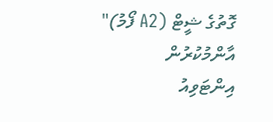ގޮތުގެ ޝީޓް (A2 ފޯމު)" އާންމުކުރުން
އިންޓަވިއު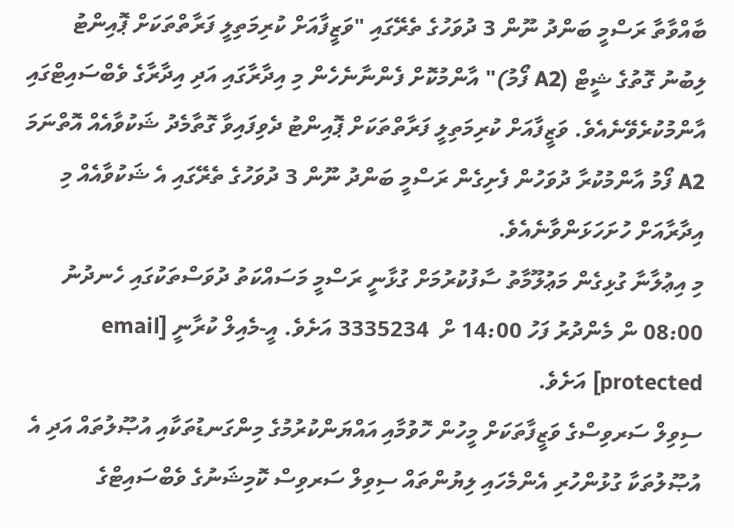ބާއްވާތާ ރަސްމީ ބަންދު ނޫން 3 ދުވަހުގެ ތެރޭގައި "ވަޒީފާއަށް ކުރިމަތިލީ ފަރާތްތަކަށް ޕޮއިންޓު ލިބުނު ގޮތުގެ ޝީޓް (A2 ފޯމު)" އާންމުކޮށް ފެންނާނެހެން މި އިދާރާގައި އަދި އިދާރާގެ ވެބްސައިޓްގައި އާންމުކުރެވޭނެއެވެ. ވަޒީފާއަށް ކުރިމަތިލީ ފަރާތްތަކަށް ޕޮއިންޓު ދެވިފައިވާ ގޮތާމެދު ޝަކުވާއެއް އޮތްނަމަ A2 ފޯމު އާންމުކުރާ ދުވަހުން ފެށިގެން ރަސްމީ ބަންދު ނޫން 3 ދުވަހުގެ ތެރޭގައި އެ ޝަކުވާއެއް މި އިދާރާއަށް ހުށަހަޅަންވާނެއެވެ.
މި އިޢުލާނާ ގުޅިގެން މަޢުލޫމާތު ސާފުކުރުމަށް ގުޅާނީ ރަސްމީ މަސައްކަތު ދުވަސްތަކުގައި ހެނދުނު 08:00 ން މެންދުރު ފަހު 14:00 ށް  3335234 އަށެވެ. އީ-މެއިލް ކުރާނީ [email protected] އަށެވެ.
ސިވިލް ސަރވިސްގެ ވަޒީފާތަކަށް މީހުން ހޮވުމާއި އައްޔަންކުރުމުގެ މިންގަނޑުތަކާއި އުޞޫލުތައް އަދި އެ އުޞޫލުތަކާ ގުޅުންހުރި އެންމެހައި ލިޔުންތައް ސިވިލް ސަރވިސް ކޮމިޝަނުގެ ވެބްސައިޓްގެ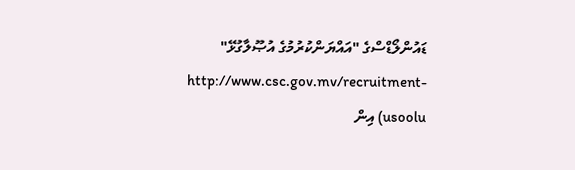ޑައުންލޯޑްސްގެ "އައްޔަންކުރުމުގެ އުޞޫލާގުޅޭ" http://www.csc.gov.mv/recruitment-usoolu) އިން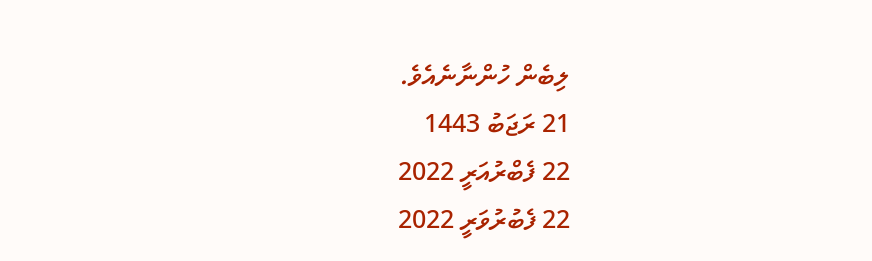ލިބެން ހުންނާނެއެވެ.
21 ރަޖަބު 1443
22 ފެބްރުއަރީ 2022
22 ފެބުރުވަރީ 2022